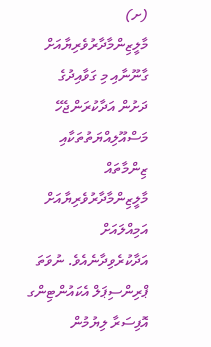(ށ) މާލީޒިންމާދާރުވެރިޔާއަށް ގާނޫނާއި މި ގަވާއިދުގެ ދަށުން އަދާކުރަންޖެހޭ މަސްއޫލިއްޔަތުތަކާއި ޒިންމާތައް މާލީޒިންމާދާރުވެރިޔާއަށް އަމިއްލައަށް އަދާކުރެވިދާނެއެވެ. ނުވަތަ ޕްރިންސިޕަލް އެކައުންޓިންގ އޮފިސަރާ ލިޔުމުން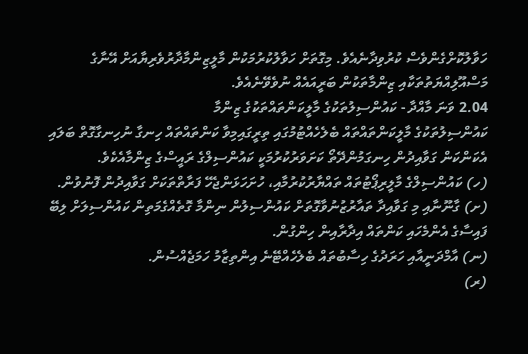ހަވާލުކޮށްގެންވެސް ކުރުވިދާނެއެވެ. މިގޮތަށް ހަވާލުކުރުމަކުން މާލީޒިންމާދާރުވެރިޔާއަށް އޭނާގެ މަސްއޫލިއްޔަތުތަކާއި ޒިންމާތަކުން ބަރީއައެއް ނުވެވޭނެއެވެ.
2.04 ވަނަ މާއްދާ - ކައުންސިލުތަކުގެ މާލީކަންތައްތަކުގެ ޒިންމާ
ކައުންސިލުތަކުގެ މާލީކަންތައްތައް ބެލެހެއްޓުމުގައި ތިރީގައިމިވާ ކަންތައްތައް ހިނގާ ނުހިނގާގޮތް ބަލައި އެކަންކަން ގަވާއިދުން ހިނގަމުންދޭތޯ ކަށަވަރުކުރުމަކީ ކައުންސިލްގެ ރައީސްގެ ޒިންމާއެކެވެ.
(ހ) ކައުންސިލްގެ މާލީރިޕޯޓުތައް ތައްޔާރުކުރުމާއި، ހުށަހަޅަންޖެހޭ ފަރާތްތަކަށް ގަވާއިދުން ފޮނުވުން.
(ށ) ގާނޫނާއި މި ގަވާއިދާ ތައާރުޒުނުވާގޮތަށް ކައުންސިލުން ނިންމާ ގޮތެއްގެމަތިން ކައުންސިލަށް ލިބޭ ފައިސާގެ އެންމެހައި ކަންތައް އިދާރާއިން ހިންގުން.
(ނ) އާމްދަނީއާއި ހަރަދުގެ ހިސާބުތައް ބެލެހެއްޓޭނެ އިންތިޒާމު ހަމަޖެއްސުން.
(ރ)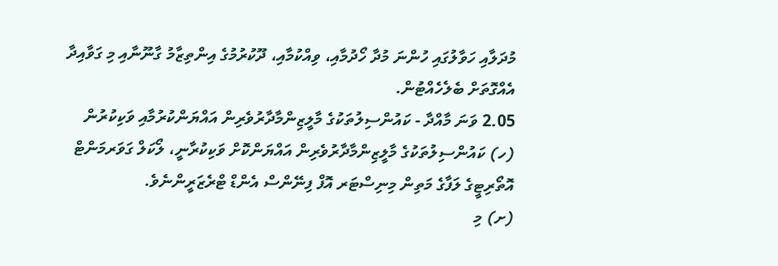މުދަލާއި ހަވާލުގައި ހުންނަ މުދާ ހޯދުމާއި، ވިއްކުމާއި، ދޫކުރުމުގެ އިންތިޒާމު ގާނޫނާއި މި ގަވާއިދާ އެއްގޮތަށް ބެލެހެއްޓުން.
2.05 ވަނަ މާއްދާ - ކައުންސިލުތަކުގެ މާލީޒިންމާދާރުވެރިން އައްޔަންކުރުމާއި ވަކިކުރުން
(ހ) ކައުންސިލުތަކުގެ މާލީޒިންމާދާރުވެރިން އައްޔަންކޮށް ވަކިކުރާނީ، ލޯކަލް ގަވަރމަންޓް އޮތޯރިޓީގެ ލަފާގެ މަތިން މިނިސްޓަރ އޮފް ފިނޭންސް އެންޑް ޓްރެޒަރީންނެވެ.
(ށ) މި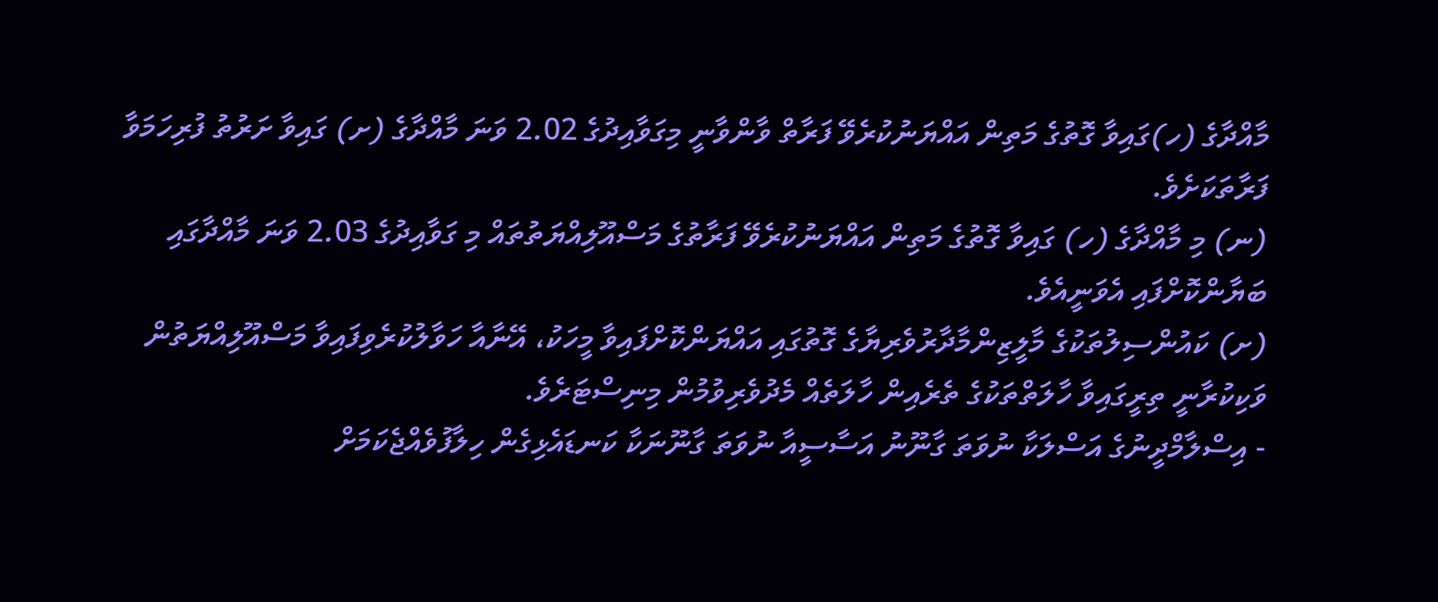މާއްދާގެ (ހ)ގައިވާ ގޮތުގެ މަތިން އައްޔަނުކުރެވޭ ފަރާތް ވާންވާނީ މިގަވާއިދުގެ 2.02 ވަނަ މާއްދާގެ (ށ) ގައިވާ ށަރުތު ފުރިހަމަވާ ފަރާތަކަށެވެ.
(ނ) މި މާއްދާގެ (ހ) ގައިވާ ގޮތުގެ މަތިން އައްޔަނުކުރެވޭ ފަރާތުގެ މަސްއޫލިއްޔަތުތައް މި ގަވާއިދުގެ 2.03 ވަނަ މާއްދާގައި ބަޔާންކޮށްފައި އެވަނީއެވެ.
(ށ) ކައުންސިލުތަކުގެ މާލީޒިންމާދާރުވެރިޔާގެ ގޮތުގައި އައްޔަންކޮށްފައިވާ މީހަކު، އޭނާއާ ހަވާލުކުރެވިފައިވާ މަސްއޫލިއްޔަތުން ވަކިކުރާނީ ތިރީގައިވާ ހާލަތްތަކުގެ ތެރެއިން ހާލަތެއް މެދުވެރިވުމުން މިނިސްޓަރެވެ.
- އިސްލާމްދީނުގެ އަސްލަކާ ނުވަތަ ގާނޫނު އަސާސީއާ ނުވަތަ ގާނޫނަކާ ކަނޑައެޅިގެން ހިލާފުވެއްޖެކަމަށް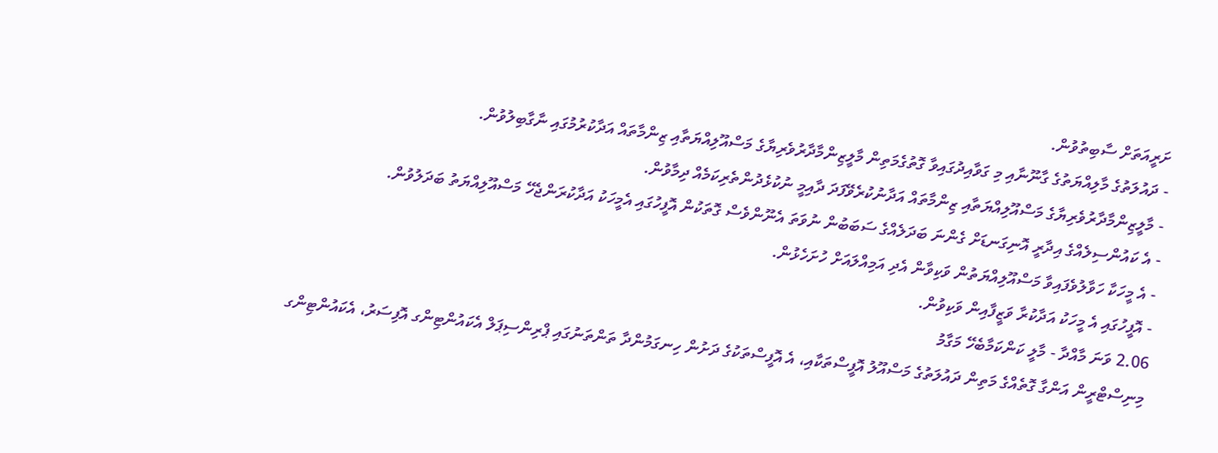ށަރީއަތަށް ސާބިތުވުން.
- ދައުލަތުގެ މާލިއްޔަތުގެ ގާނޫނާއި މި ގަވާއިދުގައިވާ ގޮތުގެމަތިން މާލީޒިންމާދާރުވެރިޔާގެ މަސްއޫލިއްޔަތާއި ޒިންމާތައް އަދާކުރުމުގައި ނާގާބިލުވުން.
- މާލީޒިންމާދާރުވެރިޔާގެ މަސްއޫލިއްޔަތާއި ޒިންމާތައް އަދާނުކުރެވޭފަދަ ދާއިމީ ނުކުޅެދުންތެރިކަމެއް ދިމާވުން.
- އެ ކައުންސިލެއްގެ އިދާރީ އޮނިގަނޑަށް ގެންނަ ބަދަލެއްގެ ސަބަބުން ނުވަތަ އެނޫންވެސް ގޮތަކުން އޮފީހުގައި އެމީހަކު އަދާކުރަންޖެހޭ މަސްއޫލިއްޔަތު ބަދަލުވުން.
- އެ މީހަކާ ހަވާލުވެފައިވާ މަސްއޫލިއްޔަތުން ވަކިވާން އެދި އަމިއްލައަށް ހުށަހެޅުން.
- އޮފީހުގައި އެ މީހަކު އަދާކުރާ ވަޒީފާއިން ވަކިވުން.
2.06 ވަނަ މާއްދާ - މާލީ ކަންކަމާބެހޭ މަގާމު
މިނިސްޓްރީން އަންގާ ގޮތެއްގެ މަތިން ދައުލަތުގެ މަސްއޫލު އޮފީސްތަކާއި، އެ އޮފީސްތަކުގެ ދަށުން ހިނގަމުންދާ ތަންތަނުގައި ޕްރިންސިޕަލް އެކައުންޓިންގ އޮފިސަރު، އެކައުންޓިންގ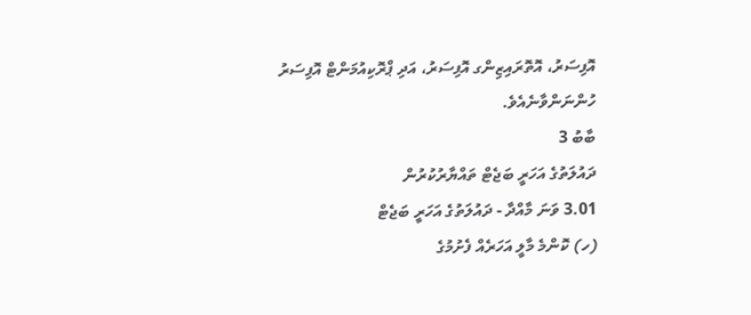އޮފިސަރު، އޮތޮރައިޒިންގ އޮފިސަރު، އަދި ޕްރޮކިއުމަންޓް އޮފިސަރު ހުންނަންވާނެއެވެ.
ބާބު 3
ދައުލަތުގެ އަހަރީ ބަޖެޓް ތައްޔާރުކުރުން
3.01 ވަނަ މާއްދާ - ދައުލަތުގެ އަހަރީ ބަޖެޓް
(ހ) ކޮންމެ މާލީ އަހަރެއް ފެށުމުގެ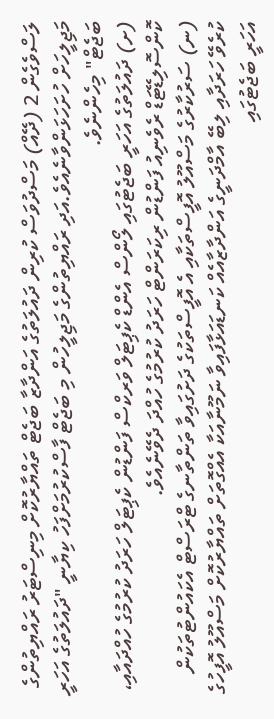ލަސްވެގެން 2 (ދޭއް) މަސްދުވަސް ކުރިން ދައުލަތުގެ އަންދާޒާ ބަޖެޓް ތައްޔާރުކޮށް މިނިސްޓަރު ރައްޔިތުންގެ މަޖިލީހަށް ހުށަހަޅަންވާނެއެވެ.އަދި ރައްޔިތުންގެ މަޖިލީހުން މި ބަޖެޓް ފާސްކުރުމަށްފަހު ކިޔާނީ "ދައުލަތުގެ އަހަރީ ބަޖެޓް" މިހެންނެވެ.
(ށ) ދައުލަތުގެ އަހަރީ ބަޖެޓުގައި ލޯންސް އެންޑް ކެޕިޓަލް ވަރކްސް ފަންޑުން ކެޕިޓަލް ހަރަދު ކުރުމުގެ ހުއްދައާއި، ކޮންސޮލިޑޭޓަޑް ރެވެނިއު ފަންޑުން ރިކަރަންޓް ހަރަދު ކުރުމުގެ ހުއްދަ ދެވޭނެއެވެ.
(ނ) ސަރުކާރުގެ މަސްއޫލު އޮފީސްތަކާއި އެ އޮފީސްތަކުގެ ދަށުގައިވާ ތަންތާނގެ ޓްރަސްޓް އެކައުންޓުތަކުން ކުރެވޭ ހަރަދާއި ލިބޭ އާމްދަނީގެ އަންދާޒާއެއް ކަނޑައަޅާފައިވާ ނަމޫނާއަކާ އެއްގޮތަށް ތައްޔާރުކޮށް މަސްއޫލު އޮފީހުގެ އަހަރީ ބަޖެޓުގައި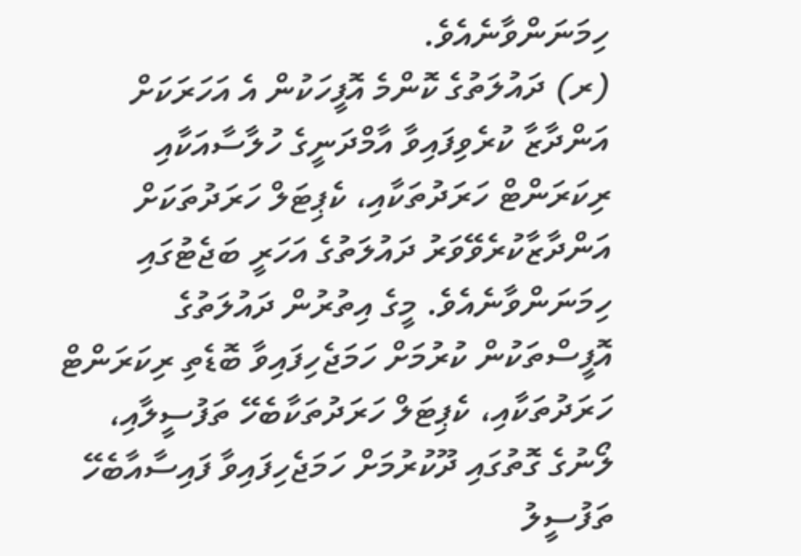ހިމަނަންވާނެއެވެ.
(ރ) ދައުލަތުގެ ކޮންމެ އޮފީހަކުން އެ އަހަރަކަށް އަންދާޒާ ކުރެވިފައިވާ އާމްދަނީގެ ހުލާސާއަކާއި ރިކަރަންޓް ހަރަދުތަކާއި، ކެޕިޓަލް ހަރަދުތަކަށް އަންދާޒާކުރެވޭވަރު ދައުލަތުގެ އަހަރީ ބަޖެޓުގައި ހިމަނަންވާނެއެވެ. މީގެ އިތުރުން ދައުލަތުގެ އޮފީސްތަކުން ކުރުމަށް ހަމަޖެހިފައިވާ ބޮޑެތި ރިކަރަންޓް ހަރަދުތަކާއި، ކެޕިޓަލް ހަރަދުތަކާބެހޭ ތަފުސީލާއި، ލޯނުގެ ގޮތުގައި ދޫކުރުމަށް ހަމަޖެހިފައިވާ ފައިސާއާބެހޭ ތަފުސީލު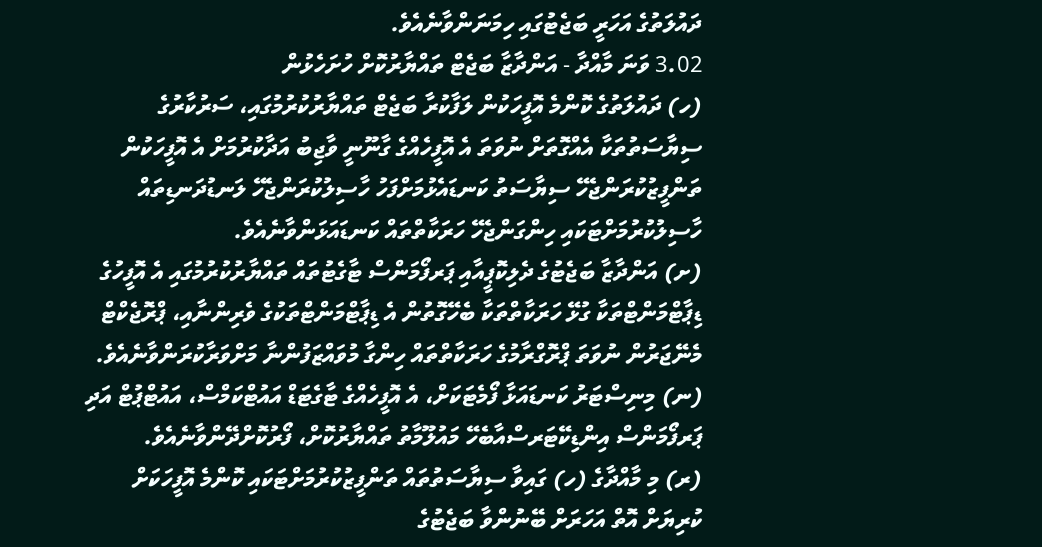ދައުލަތުގެ އަހަރީ ބަޖެޓުގައި ހިމަނަންވާނެއެވެ.
3.02 ވަނަ މާއްދާ - އަންދާޒާ ބަޖެޓް ތައްޔާރުކޮށް ހުށަހެޅުން
(ހ) ދައުލަތުގެ ކޮންމެ އޮފީހަކުން ލަފާކުރާ ބަޖެޓް ތައްޔާރުކުރުމުގައި، ސަރުކާރުގެ ސިޔާސަތުތަކާ އެއްގޮތަށް ނުވަތަ އެ އޮފީހެއްގެ ގާނޫނީ ވާޖިބު އަދާކުރުމަށް އެ އޮފީހަކުން ތަންފީޒުކުރަންޖެހޭ ސިޔާސަތު ކަނޑައެޅުމަށްފަހު ހާސިލުކުރަންޖެހޭ ލަނޑުދަނޑިތައް ހާސިލުކުރުމަށްޓަކައި ހިންގަންޖެހޭ ހަރަކާތްތައް ކަނޑައަޅަންވާނެއެވެ.
(ށ) އަންދާޒާ ބަޖެޓުގެ ދެލިކޮޕީއާއި ޕަރފޯމަންސް ޓާގެޓުތައް ތައްޔާރުކުރުމުގައި އެ އޮފީހުގެ ޑިޕާޓްމަންޓްތަކާ ގުޅޭ ހަރަކާތްތަކާ ބެހޭގޮތުން އެ ޑިޕާޓްމަންޓްތަކުގެ ވެރިންނާއި، ޕްރޮޖެކްޓް މެނޭޖަރުން ނުވަތަ ޕްރޮގްރާމުގެ ހަރަކާތްތައް ހިންގާ މުވައްޒަފުންނާ މަށްވަރާކުރަންވާނެއެވެ.
(ނ) މިނިސްޓަރު ކަނޑައަޅާ ފޯމެޓަކަށް، އެ އޮފީހެއްގެ ޓާގެޓަޑް އައުޓްކަމްސް، އައުޓްޕުޓް އަދި ޕަރފޯމަންސް އިންޑިކޭޓަރސްއާބެހޭ މައުލޫމާތު ތައްޔާރުކޮށް، ފޯރުކޮށްދޭންވާނެއެވެ.
(ރ) މި މާއްދާގެ (ހ) ގައިވާ ސިޔާސަތުތައް ތަންފީޒުކުރުމަށްޓަކައި ކޮންމެ އޮފީހަކަށް ކުރިޔަށް އޮތް އަހަރަށް ބޭނުންވާ ބަޖެޓުގެ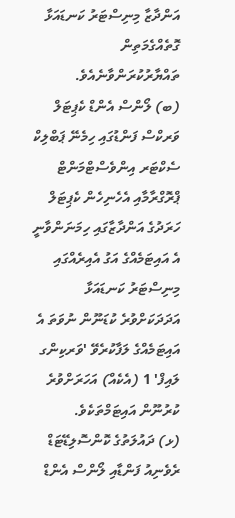އަންދާޒާ މިނިސްޓަރު ކަނޑައަޅާ ގޮތެއްގެމަތިން ތައްޔާރުކުރަންވާނެއެވެ.
(ބ) ލޯންސް އެންޑް ކެޕިޓަލް ވަރކްސް ފަންޑުގައި ހިމެނޭ ޕަބްލިކް ސެކްޓަރ އިންވެސްޓްމަންޓް ޕްރޮގްރާމާއި އެހެނިހެން ކެޕިޓަލް ހަރަދުގެ އަންދާޒާގައި ހިމަނަންވާނީ އެ އައިޓަމެއްގެ އަގު އެއިރެއްގައި މިނިސްޓަރު ކަނޑައަޅާ އަދަދަކަށްވުރެ ކުޑަނޫން ނުވަތަ އެ އައިޓަމެއްގެ ލަފާކުރެވޭ 'ވަރކިންގ ލައިފް' 1 (އެކެއް) އަހަރަށްވުރެ ކުރުނޫން އައިޓަމްތަކެވެ.
(ޅ) ދައުލަތުގެ ކޮންސޮލިޑޭޓަޑް ރެވެނިއު ފަންޑާއި ލޯންސް އެންޑް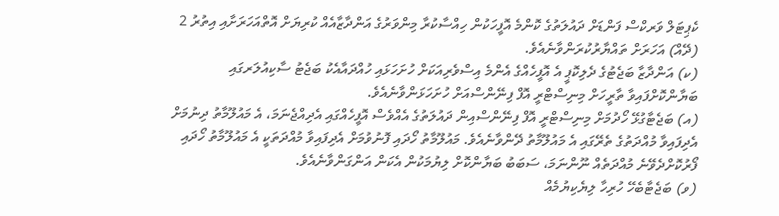ކެޕިޓަލް ވަރކްސް ފަންޑަށް ދައުލަތުގެ ކޮންމެ އޮފީހަކުން ހިއްސާކުރާ މިންވަރުގެ އަންދާޒާއެއް ކުރިޔަށް އޮތްއަހަރަށާއި އިތުރު 2 (ދޭއް) އަހަރަށް ތައްޔާރުކުރަންވާނެއެވެ.
(ކ) އަންދާޒާ ބަޖެޓުގެ ދެލިކޮޕީ އެ އޮފީހެއްގެ އެންމެ އިސްވެރިއަކަށް ހުށަހަޅައި ހުއްދައާއެކު ބަޖެޓު ސާކިއުލަރގައި ބަޔާންކޮށްފައިވާ ތާރީހަށް މިނިސްޓްރީ އޮފް ފިނޭންސްއަށް ހުށަހަޅަންވާނެއެވެ.
(އ) ބަޖެޓާގުޅޭ ހޯދުމަށް މިނިސްޓްރީ އޮފް ފިނޭންސްއިން ދައުލަތުގެ އެއްވެސް އޮފީހެއްގައި އެދިއްޖެނަމަ، އެ މައުލޫމާތު ދިނުމަށް އެދިފައިވާ މުއްދަތުގެ ތެރޭގައި އެ މައުލޫމާތު ދޭންވާނެއެވެ. މައުލޫމާތު ހޯދައި ފޮނުވުމަށް އެދިފައިވާ މުއްދަތަކީ އެ މައުލޫމާތު ހޯދައި ފޯރުކޮށްދެވޭނެ މުއްދަތެއް ނޫންނަމަ، ސަބަބު ބަޔާންކޮށް ލިޔުމަކުން އެކަން އަންގަންވާނެއެވެ.
(ވ) ބަޖެޓާބެހޭ ހުރިހާ ލިޔެކިޔުމެއް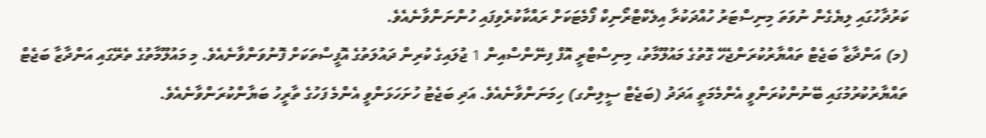ކަރުދާހުގައި ލިޔެގެން ނުވަތަ މިނިސްޓަރު ހުއްދަކުރާ އިލެކްޓްރޯނިކް ފޯމެޓަކަށް ރައްކާކުރެވިފައި ހުންނަންވާނެއެވެ.
(މ) އަންދާޒާ ބަޖެޓް ތައްޔާރުކުރަންޖެހޭ ގޮތުގެ މައުލޫމާތު، މިނިސްޓްރީ އޮފް ފިނޭންސްއިން 1 ޖުލައިގެ ކުރިން ދައުލަތުގެ އޮފީސްތަކަށް ފޮނުވަންވާނެއެވެ. މި މައުލޫމާތުގެ ތެރޭގައި އަންދާޒާ ބަޖެޓް ތައްޔާރުކުރުމުގައި ބޭނުންކުރަންވީ އެންމެމަތީ އަދަދު (ބަޖެޓް ސީލިންގ) ހިމަނަންވާނެއެވެ. އަދި ބަޖެޓު ހުށަހަޅަންވީ އެންމެ ފަހުގެ ތާރީހު ބަޔާންކުރަންވާނެއެވެ.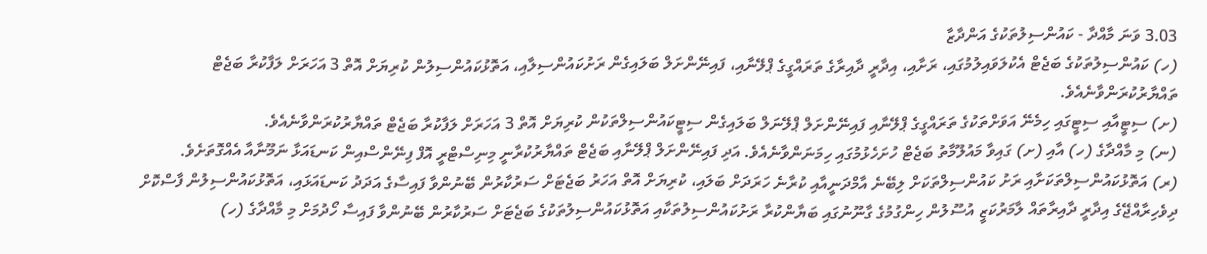3.03 ވަނަ މާއްދާ - ކައުންސިލުތަކުގެ އަންދާޒާ
(ހ) ކައުންސިލުތަކުގެ ބަޖެޓް އެކުލަވައިލުމުގައި، ރަށާއި، އިދާރީ ދާއިރާގެ ތަރައްގީގެ ޕްލޭނާއި، ފައިނޭންށަލް ބަލައިގެން ރަށުކައުންސިލާއި، އަތޮޅުކައުންސިލުން ކުރިޔަށް އޮތް 3 އަހަރަށް ލަފާކުރާ ބަޖެޓް ތައްޔާރުކުރަންވާނެއެވެ.
(ށ) ސިޓީއާއި ސިޓީގައި ހިމެނޭ އަވަށްތަކުގެ ތަރައްގީގެ ޕްލޭނާއި ފައިނޭންށަލް ޕްލޭނަލް ބަލައިގެން ސިޓީކައުންސިލްތަކުން ކުރިޔަށް އޮތް 3 އަހަރަށް ލަފާކުރާ ބަޖެޓް ތައްޔާރުކުރަންވާނެއެވެ.
(ނ) މި މާއްދާގެ (ހ) އާއި (ށ) ގައިވާ މައުލޫމާތު ބަޖެޓް ހުށަހެޅުމުގައި ހިމަނަންވާނެއެވެ. އަދި ފައިނޭންށަލް ޕްލޭނާއި ބަޖެޓް ތައްޔާރުކުރާނީ މިނިސްޓްރީ އޮފް ފިނޭންސްއިން ކަނޑައަޅާ ނަމޫނާއާ އެއްގޮތަށެވެ.
(ރ) އަތޮޅުކައުންސިލްތަކަށާއި ރަށު ކައުންސިލްތަކަށް ލިބޭނެ އާމްދަނީއާއި ކުރާނެ ހަރަދަށް ބަލައި، ކުރިޔަށް އޮތް އަހަރު ބަޖެޓަށް ސަރުކާރުން ބޭނުންވާ ފައިސާގެ އަދަދު ކަނޑައަޅައި، އަތޮޅުކައުންސިލުން ފާސްކޮށް ދިވެހިރާއްޖޭގެ އިދާރީ ދާއިރާތައް ލާމަރުކަޒީ އުސޫލުން ހިންގުމުގެ ގާނޫނުގައި ބަޔާންކުރާ ރަށުކައުންސިލުތަކާއި އަތޮޅުކައުންސިލުތަކުގެ ބަޖެޓަށް ސަރުކާރުން ބޭނުންވާ ފައިސާ ހޯދުމަށް މި މާއްދާގެ (ހ)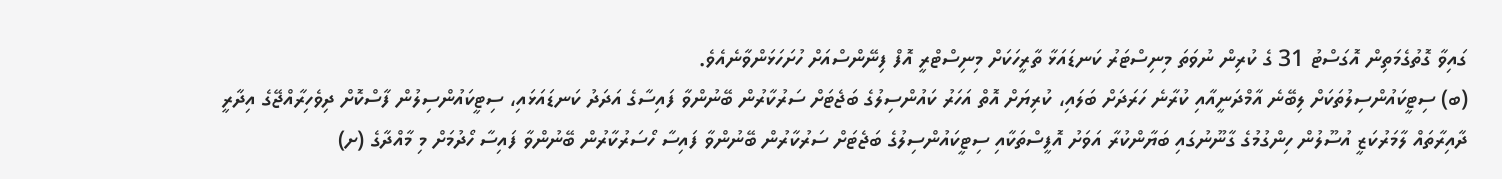ގައިވާ ގޮތުގެމަތިން އޮގަސްޓު 31 ގެ ކުރިން ނުވަތަ މިނިސްޓަރު ކަނޑައަޅާ ތާރީހަކަށް މިނިސްޓްރީ އޮފް ފިނޭންސްއަށް ހުށަހަޅަންވާނެއެވެ.
(ބ) ސިޓީކައުންސިލުތަކަށް ލިބޭނެ އާމްދަނީއާއި ކުރާނެ ހަރަދަށް ބަލައި، ކުރިޔަށް އޮތް އަހަރު ކައުންސިލުގެ ބަޖެޓަށް ސަރުކާރުން ބޭނުންވާ ފައިސާގެ އަދަދު ކަނޑައަޅައި، ސިޓީކައުންސިލުން ފާސްކޮށް ދިވެހިރާއްޖޭގެ އިދާރީ ދާއިރާތައް ލާމަރުކަޒީ އުސޫލުން ހިންގުމުގެ ގާނޫނުގައި ބަޔާންކުރާ އަވަށު އޮފީސްތަކާއި ސިޓީކައުންސިލުގެ ބަޖެޓަށް ސަރުކާރުން ބޭނުންވާ ފައިސާ ހޯސަރުކާރުން ބޭނުންވާ ފައިސާ ހޯދުމަށް މި މާއްދާގެ (ށ)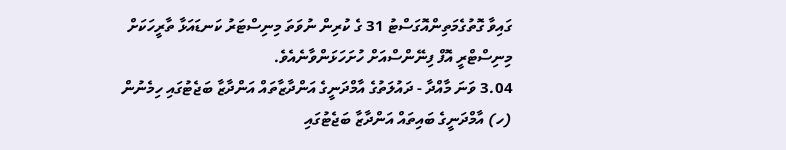ގައިވާ ގޮތުގެމަތިންއޮގަސްޓު 31 ގެ ކުރިން ނުވަތަ މިނިސްޓަރު ކަނޑައަޅާ ތާރީހަކަށް މިނިސްޓްރީ އޮފް ފިނޭންސްއަށް ހުށަހަޅަންވާނެއެވެ.
3.04 ވަނަ މާއްދާ - ދައުލަތުގެ އާމްދަނީގެ އަންދާޒާތައް އަންދާޒާ ބަޖެޓުގައި ހިމެނުން
(ހ) އާމްދަނީގެ ބައިތައް އަންދާޒާ ބަޖެޓުގައި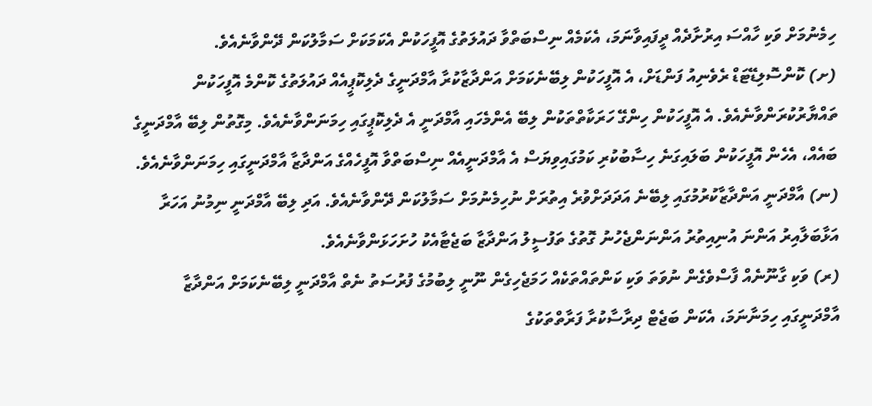ހިމެނުމަށް ވަކި ހާއްސަ އިރުށާދެއް ދީފައިވާނަމަ، އެކަމެއް ނިސްބަތްވާ ދައުލަތުގެ އޮފީހަކުން އެކަމަކަށް ސަމާލުކަން ދޭންވާނެއެވެ.
(ށ) ކޮންސޮލިޑޭޓަޑް ރެވެނިއު ފަންޑަށް، އެ އޮފީހަކުން ލިބޭނެކަމަށް އަންދާޒާކުރާ އާމްދަނީގެ ދެލިކޮޕީއެއް ދައުލަތުގެ ކޮންމެ އޮފީހަކުން ތައްޔާރުކުރަންވާނެއެވެ. އެ އޮފީހަކުން ހިންގޭ ހަރަކާތްތަކުން ލިބޭ އެންމެހައި އާމްދަނީ އެ ދެލިކޮޕީގައި ހިމަނަންވާނެއެވެ. މިގޮތުން ލިބޭ އާމްދަނީގެ ބައެއް، އެހެން އޮފީހަކުން ބަލައިގަނެ ހިސާބުކުރި ކަމުގައިވިޔަސް އެ އާމްދަނީއެއް ނިސްބަތްވާ އޮފީހެއްގެ އަންދާޒާ އާމްދަނީގައި ހިމަނަންވާނެއެވެ.
(ނ) އާމްދަނީ އަންދާޒާކުރުމުގައި ލިބޭނެ އަދަދަށްވުރެ އިތުރަށް ނުހިމެނުމަށް ސަމާލުކަން ދޭންވާނެއެވެ. އަދި ލިބޭ އާމްދަނީ ނިމުނު އަހަރާ އަޅާބަލާއިރު އަންނަ އުނިއިތުރު އަންނަންޖެހުނު ގޮތުގެ ތަފުސީލު އަންދާޒާ ބަޖެޓާއެކު ހުށަހަޅަންވާނެއެވެ.
(ރ) ވަކި ގާނޫނެއް ފާސްވެގެން ނުވަތަ ވަކި ކަންތައްތަކެއް ހަމަޖެހިގެން ނޫނީ ލިބުމުގެ ފުރުސަތު ނެތް އާމްދަނީ ލިބޭނެކަމަށް އަންދާޒާ އާމްދަނީގައި ހިމަނާނަމަ، އެކަން ބަޖެޓް ދިރާސާކުރާ ފަރާތްތަކުގެ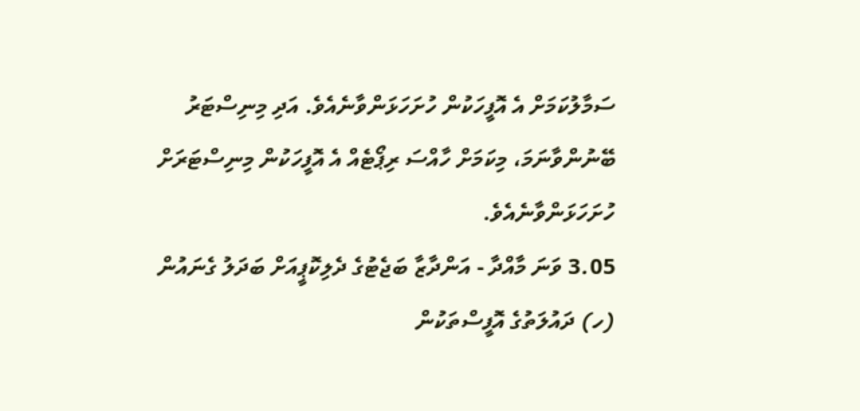ސަމާލުކަމަށް އެ އޮފީހަކުން ހުށަހަޅަންވާނެއެވެ. އަދި މިނިސްޓަރު ބޭނުންވާނަމަ، މިކަމަށް ހާއްސަ ރިޕޯޓެއް އެ އޮފީހަކުން މިނިސްޓަރަށް ހުށަހަޅަންވާނެއެވެ.
3.05 ވަނަ މާއްދާ - އަންދާޒާ ބަޖެޓުގެ ދެލިކޮޕީއަށް ބަދަލު ގެނައުން
(ހ) ދައުލަތުގެ އޮފީސްތަކުން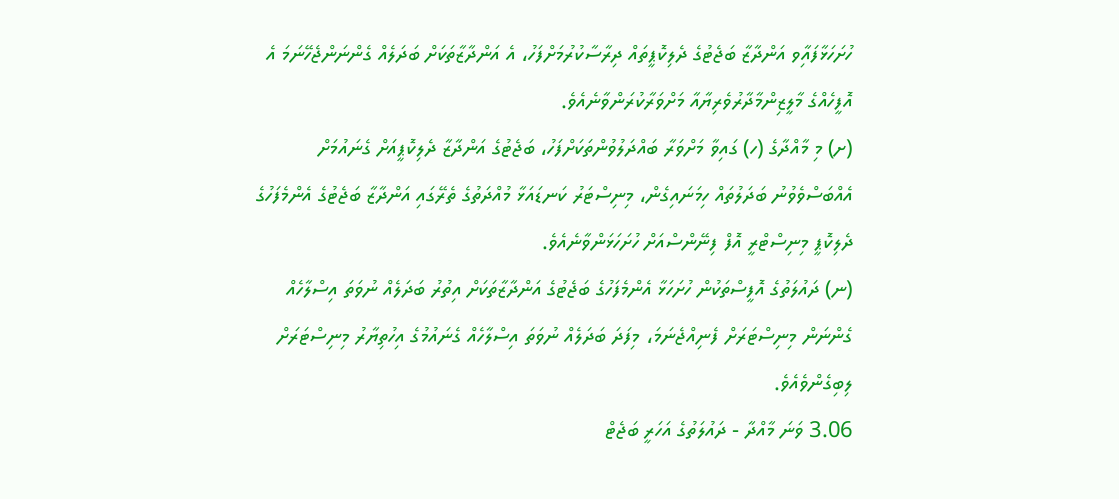ހުށަހަޅާފައިާވ އަންދާޒާ ބަޖެޓުގެ ދެލިކޮޕީތައް ދިރާސާކުރުމަށްފަހު، އެ އަންދާޒާތަކަށް ބަދަލެއް ގެންނަންޖެހޭނަމަ އެ އޮފީހެއްގެ މާލީޒިންމާދާރުވެރިޔާއާ މަށްވަރާކުރަންވާނެއެވެ.
(ށ) މި މާއްދާގެ (ހ) ގައިވާ މަށްވަރާ ބައްދަލުވުންތަކަށްފަހު، ބަޖެޓުގެ އަންދާޒާ ދެލިކޮޕީއަށް ގެނައުމަށް އެއްބަސްވެވުނު ބަދަލުތައް ހިމަނައިގެން، މިނިސްޓަރު ކަނޑައަޅާ މުއްދަތުގެ ތެރޭގައި އަންދާޒާ ބަޖެޓުގެ އެންމެފަހުގެ ދެލިކޮޕީ މިނިސްޓްރީ އޮފް ފިނޭންސްއަށް ހުށަހަޅަންވާނެއެވެ.
(ނ) ދައުލަތުގެ އޮފީސްތަކުން ހުށަހަޅާ އެންމެފަހުގެ ބަޖެޓުގެ އަންދާޒާތަކަށް އިތުރު ބަދަލެއް ނުވަތަ އިސްލާހެއް ގެންނަން މިނިސްޓަރަށް ފެނިއްޖެނަމަ، މިފަދަ ބަދަލެއް ނުވަތަ އިސްލާހެއް ގެނައުމުގެ އިހުތިޔާރު މިނިސްޓަރަށް ލިބިގެންވެއެވެ.
3.06 ވަނަ މާއްދާ - ދައުލަތުގެ އަހަރީ ބަޖެޓް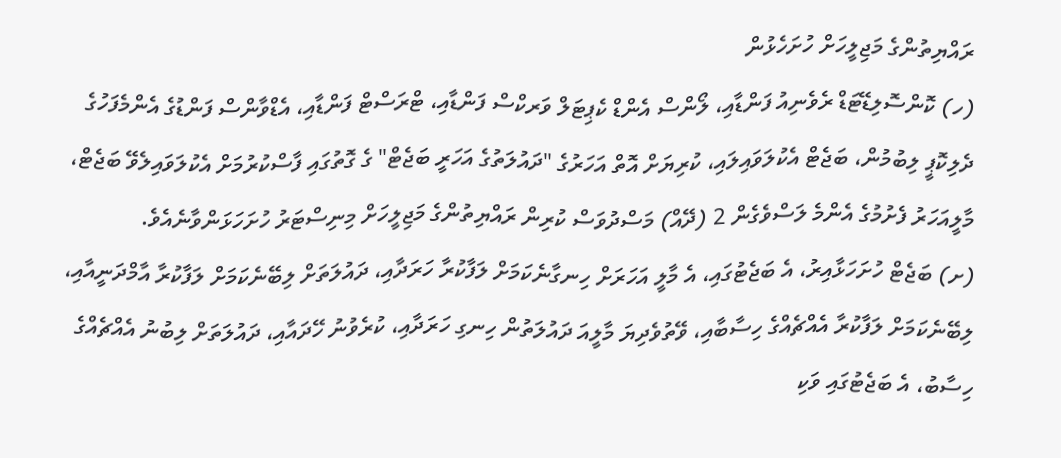ރައްޔިތުންގެ މަޖިލީހަށް ހުށަހެޅުން
(ހ) ކޮންސޮލިޑޭޓަޑް ރެވެނިއު ފަންޑާއި، ލޯންސް އެންޑް ކެޕިޓަލް ވަރކްސް ފަންޑާއި، ޓްރަސްޓް ފަންޑާއި، އެޑްވާންސް ފަންޑުގެ އެންމެފަހުގެ ދެލިކޮޕީ ލިބުމުން، ބަޖެޓް އެކުލަވައިލައި، ކުރިޔަށް އޮތް އަހަރުގެ "ދައުލަތުގެ އަހަރީ ބަޖެޓް" ގެ ގޮތުގައި ފާސްކުރުމަށް އެކުލަވައިލެވޭ ބަޖެޓް، މާލީއަހަރު ފެށުމުގެ އެންމެ ލަސްވެގެން 2 (ދޭއް) މަސްދުވަސް ކުރިން ރައްޔިތުންގެ މަޖިލީހަށް މިނިސްޓަރު ހުށަހަޅަންވާނެއެވެ.
(ށ) ބަޖެޓް ހުށަހަޅާއިރު، އެ ބަޖެޓުގައި، އެ މާލީ އަހަރަށް ހިނގާނެކަމަށް ލަފާކުރާ ހަރަދާއި، ދައުލަތަށް ލިބޭނެކަމަށް ލަފާކުރާ އާމްދަނީއާއި، ލިބޭނެކަމަށް ލަފާކުރާ އެއްޗެއްގެ ހިސާބާއި، ވޭތުވެދިޔަ މާލީއަ ދައުލަތުން ހިނގި ހަރަދާއި، ކުރެވުނު ހޭދައާއި، ދައުލަތަށް ލިބުނު އެއްޗެއްގެ ހިސާބު، އެ ބަޖެޓުގައި ވަކި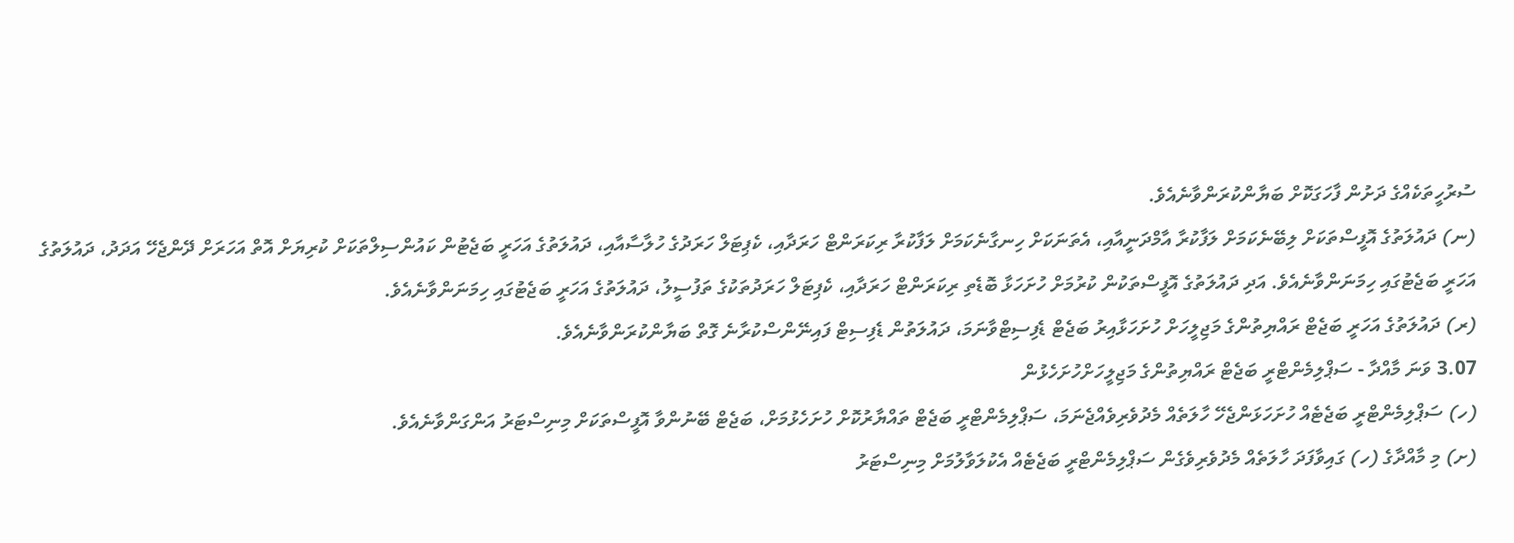ސުރުހީތަކެއްގެ ދަށުން ފާހަގަކޮށް ބަޔާންކުރަންވާނެއެވެ.
(ނ) ދައުލަތުގެ އޮފީސްތަކަށް ލިބޭނެކަމަށް ލަފާކުރާ އާމްދަނީއާއި، އެތަނަކަށް ހިނގާނެކަމަށް ލަފާކުރާ ރިކަރަންޓް ހަރަދާއި، ކެޕިޓަލް ހަރަދުގެ ހުލާސާއާއި، ދައުލަތުގެ އަހަރީ ބަޖެޓުން ކައުންސިލްތަކަށް ކުރިޔަށް އޮތް އަހަރަށް ދޭންޖެހޭ އަދަދު، ދައުލަތުގެ އަހަރީ ބަޖެޓުގައި ހިމަނަންވާނެއެވެ. އަދި ދައުލަތުގެ އޮފީސްތަކުން ކުރުމަށް ހުށަހަޅާ ބޮޑެތި ރިކަރަންޓް ހަރަދާއި، ކެޕިޓަލް ހަރަދުތަކުގެ ތަފުސީލު، ދައުލަތުގެ އަހަރީ ބަޖެޓުގައި ހިމަނަންވާނެއެވެ.
(ރ) ދައުލަތުގެ އަހަރީ ބަޖެޓް ރައްޔިތުންގެ މަޖިލީހަށް ހުށަހަޅާއިރު ބަޖެޓް ޑެފިސިޓްވާނަމަ، ދައުލަތުން ޑެފިސިޓް ފައިނޭންސްކުރާނެ ގޮތް ބަޔާންކުރަންވާނެއެވެ.
3.07 ވަނަ މާއްދާ - ސަޕްލިމެންޓްރީ ބަޖެޓް ރައްޔިތުންގެ މަޖިލީހަށްހުށަހެޅުން
(ހ) ސަޕްލިމެންޓްރީ ބަޖެޓެއް ހުށަހަޅަންޖެހޭ ހާލަތެއް މެދުވެރިވެއްޖެނަމަ، ސަޕްލިމެންޓްރީ ބަޖެޓް ތައްޔާރުކޮށް ހުށަހެޅުމަށް، ބަޖެޓް ބޭނުންވާ އޮފީސްތަކަށް މިނިސްޓަރު އަންގަންވާނެއެވެ.
(ށ) މި މާއްދާގެ (ހ) ގައިވާފަދަ ހާލަތެއް މެދުވެރިވެގެން ސަޕްލިމެންޓްރީ ބަޖެޓެއް އެކުލަވާލުމަށް މިނިސްޓަރު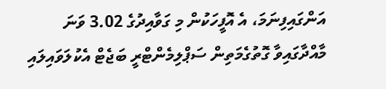އަންގައިފިނަމަ، އެ އޮފީހަކުން މި ގަވާއިދުގެ 3.02 ވަނަ މާއްދާގައިވާ ގޮތުގެމަތިން ސަޕްލިމެންޓްރީ ބަޖެޓް އެކުލަވައިލައި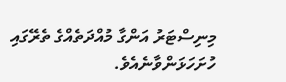މިނިސްޓަރު އަންގާ މުއްދަތެއްގެ ތެރޭގައި ހުށަހަޅަންވާނެއެވެ.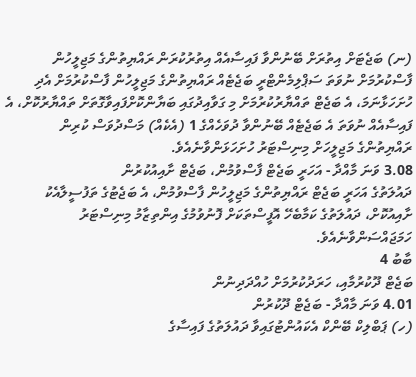(ނ) ބަޖެޓަށް އިތުރަށް ބޭނުންވާ ފައިސާއެއް އިތުރުކުރަން ރައްޔިތުންގެ މަޖިލީހުން ފާސްކުރުމަށް ނުވަތަ ސަޕްލިމެންޓްރީ ބަޖެޓެއް ރައްޔިތުންގެ މަޖިލީހުން ފާސްކުރުމަށް އެދި ހުށަހަޅާނަމަ، އެ ބަޖެޓް ތައްޔާރުކުރުމަށް މި ގަވާއިދުގައި ބަޔާންކޮށްފައިވާގޮތަށް ތައްޔާރުކޮށް، އެ ފައިސާއެއް ނުވަތަ އެ ބަޖެޓެއް ބޭނުންވާ ދުވަހެއްގެ 1 (އެކެއް) މަސްދުވަސް ކުރިން ރައްޔިތުންގެ މަޖިލީހަށް މިނިސްޓަރު ހުށަހަޅަންވާނެއެވެ.
3.08 ވަނަ މާއްދާ - އަހަރީ ބަޖެޓް ފާސްވުމުން، ބަޖެޓް ށާއިއުކުރުން
ދައުލަތުގެ އަހަރީ ބަޖެޓް ރައްޔިތުންގެ މަޖިލީހުން ފާސްވުމުން، އެ ބަޖެޓުގެ ތަފުސީލާއެކު ށާއިއުކޮށް، ދައުލަތުގެ ކަމާބެހޭ އޮފީސްތަކަށް ފޮނުވުމުގެ އިންތިޒާމު މިނިސްޓަރު ހަމަޖައްސަންވާނެއެވެ.
ބާބު 4
ބަޖެޓް ދޫކުރުމާއި، ހަރަދުކުރުމަށް ހުއްދަދިނުން
4.01 ވަނަ މާއްދާ - ބަޖެޓް ދޫކުރުން
(ހ) ޕަބްލިކް ބޭންކް އެކައުންޓުގައިވާ ދައުލަތުގެ ފައިސާގެ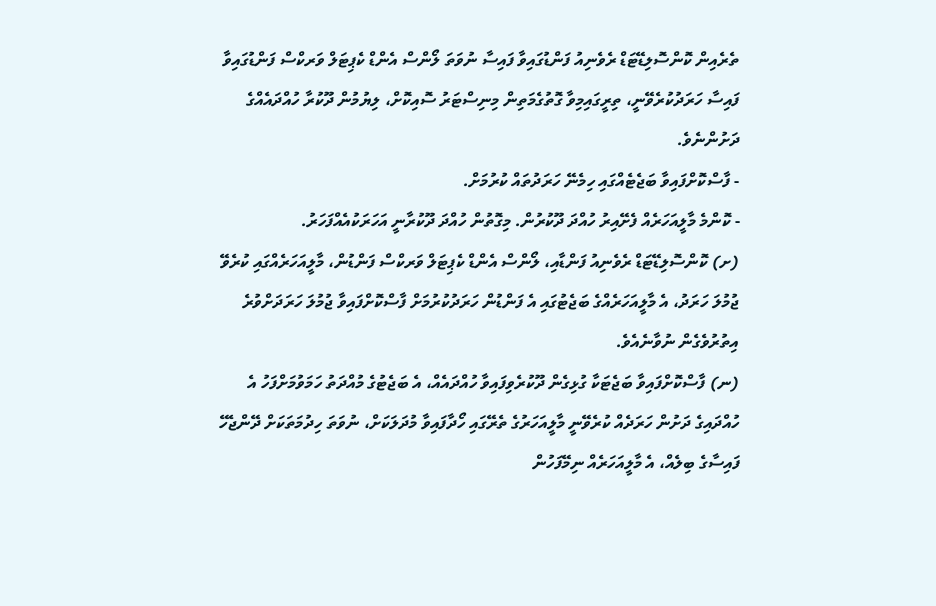ތެރެއިން ކޮންސޮލިޑޭޓަޑް ރެވެނިއު ފަންޑުގައިވާ ފައިސާ ނުވަތަ ލޯންސް އެންޑް ކެޕިޓަލް ވަރކްސް ފަންޑުގައިވާ ފައިސާ ހަރަދުކުރެވޭނީ، ތިރީގައިމިވާ ގޮތުގެމަތިން މިނިސްޓަރު ސޮއިކޮށް، ލިޔުމުން ދޫކުރާ ހުއްދައެއްގެ ދަށުންނެވެ.
- ފާސްކޮށްފައިވާ ބަޖެޓެއްގައި ހިމެނޭ ހަރަދުތައް ކުރުމަށް.
- ކޮންމެ މާލީއަހަރެއް ފެށޭއިރު ހުއްދަ ދޫކުރުން. މިގޮތުން ހުއްދަ ދޫކުރާނީ އަހަރަކުއެއްފަހަރު.
(ށ) ކޮންސޮލިޑޭޓަޑް ރެވެނިއު ފަންޑާއި، ލޯންސް އެންޑް ކެޕިޓަލް ވަރކްސް ފަންޑުން، މާލީއަހަރެއްގައި ކުރެވޭ ޖުމުލަ ހަރަދު، އެ މާލީއަހަރެއްގެ ބަޖެޓުގައި އެ ފަންޑުން ހަރަދުކުރުމަށް ފާސްކޮށްފައިވާ ޖުމުލަ ހަރަދަށްވުރެ އިތުރުވެގެން ނުވާނެއެވެ.
(ނ) ފާސްކޮށްފައިވާ ބަޖެޓަކާ ގުޅިގެން ދޫކުރެވިފައިވާ ހުއްދައެއް، އެ ބަޖެޓުގެ މުއްދަތު ހަމަވުމަށްފަހު އެ ހުއްދައިގެ ދަށުން ހަރަދެއް ކުރެވޭނީ މާލީއަހަރުގެ ތެރޭގައި ހޯދާފައިވާ މުދަލަކަށް، ނުވަތަ ހިދުމަތަކަށް ދޭންޖެހޭ ފައިސާގެ ބިލެއް، އެ މާލީއަހަރެއް ނިމޭފަހުން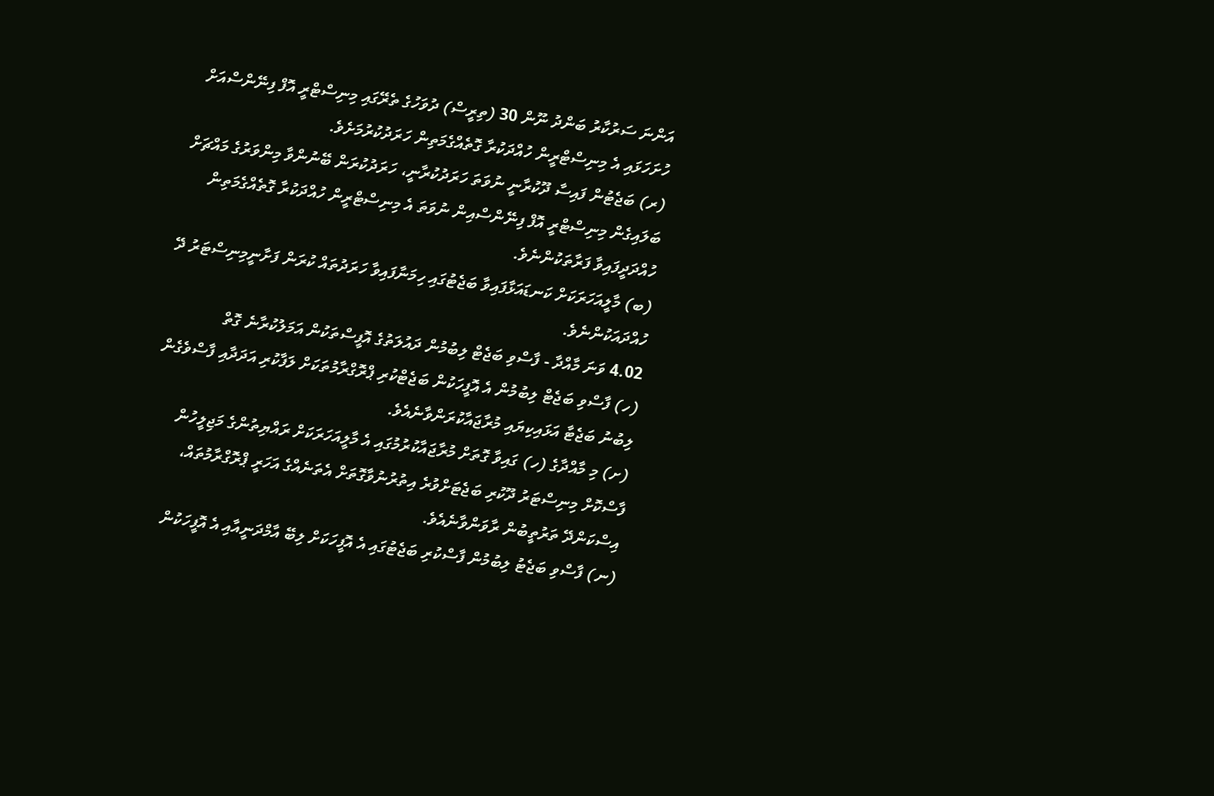އަންނަ ސަރުކާރު ބަންދު ނޫން 30 (ތިރީސް) ދުވަހުގެ ތެރޭގައި މިނިސްޓްރީ އޮފް ފިނޭންސްއަށް ހުށަހަޅައި އެ މިނިސްޓްރީން ހުއްދަކުރާ ގޮތެއްގެމަތިން ހަރަދުކުރުމަށެވެ.
(ރ) ބަޖެޓުން ފައިސާ ދޫކުރާނީ ނުވަތަ ހަރަދުކުރާނީ، ހަރަދުކުރަން ބޭނުންވާ މިންވަރުގެ މައްޗަށް ބަލައިގެން މިނިސްޓްރީ އޮފް ފިނޭންސްއިން ނުވަތަ އެ މިނިސްޓްރީން ހުއްދަކުރާ ގޮތެއްގެމަތިން ހުއްދަދީފައިވާ ފަރާތަކުންނެވެ.
(ބ) މާލީއަހަރަކަށް ކަނޑައަޅާފައިވާ ބަޖެޓުގައި ހިމަނާފައިވާ ހަރަދުތައް ކުރަން ފަށާނީމިނިސްޓަރު ދޭ ހުއްދައަކުންނެވެ.
4.02 ވަނަ މާއްދާ - ފާސްވި ބަޖެޓް ލިބުމުން ދައުލަތުގެ އޮފީސްތަކުން އަމަލުކުރާނެ ގޮތް
(ހ) ފާސްވި ބަޖެޓް ލިބުމުން އެ އޮފީހަކުން ބަޖެޓްކުރި ޕްރޮގްރާމުތަކަށް ލަފާކުރި އަދަދާއި ފާސްވެގެން ލިބުނު ބަޖެޓާ އަޅައިކިޔައި މުރާޖައާކުރަންވާނެއެވެ.
(ށ) މި މާއްދާގެ (ހ) ގައިވާ ގޮތަށް މުރާޖައާކުރުމުގައި އެ މާލީއަހަރަކަށް ރައްޔިތުންގެ މަޖިލީހުން ފާސްކޮށް މިނިސްޓަރު ދޫކުރި ބަޖެޓަށްވުރެ އިތުރުނުވާގޮތަށް އެތަނެއްގެ އަހަރީ ޕްރޮގްރާމުތައް، އިސްކަންދޭ ތަރުތީބުން ރާވަންވާނެއެވެ.
(ނ) ފާސްވި ބަޖެޓު ލިބުމުން ފާސްކުރި ބަޖެޓުގައި އެ އޮފީހަކަށް ލިބޭ އާމްދަނީއާއި އެ އޮފީހަކުން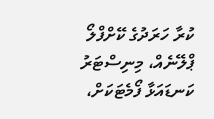ކުރާ ހަރަދުގެ ކޭށްފްލޯ ޕްލޭނެއް، މިނިސްޓަރު ކަނޑައަޅާ ފޯމެޓަކަށް،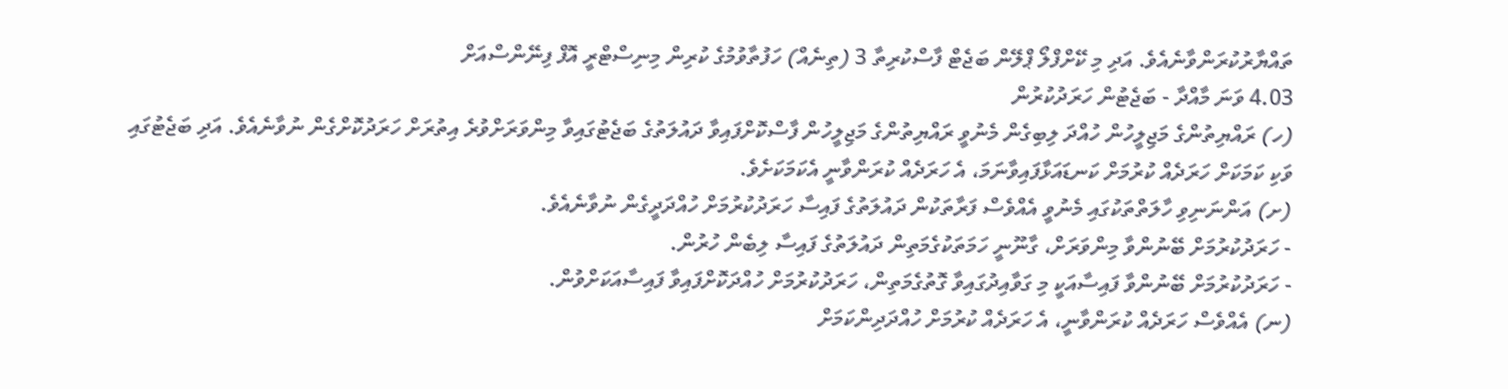ތައްޔާރުކުރަންވާނެއެވެ. އަދި މި ކޭށްފްލޯ ޕްލޭން ބަޖެޓް ފާސްކުރިތާ 3 (ތިނެއް) ހަފުތާވުމުގެ ކުރިން މިނިސްޓްރީ އޮފް ފިނޭންސްއަށް
4.03 ވަނަ މާއްދާ - ބަޖެޓުން ހަރަދުކުރުން
(ހ) ރައްޔިތުންގެ މަޖިލީހުން ހުއްދަ ލިބިގެން މެނުވީ ރައްޔިތުންގެ މަޖިލީހުން ފާސްކޮށްފައިވާ ދައުލަތުގެ ބަޖެޓުގައިވާ މިންވަރަށްވުރެ އިތުރަށް ހަރަދުކޮށްގެން ނުވާނެއެވެ. އަދި ބަޖެޓުގައި ވަކި ކަމަކަށް ހަރަދެއް ކުރުމަށް ކަނޑައަޅާފައިވާނަމަ، އެ ހަރަދެއް ކުރަންވާނީ އެކަމަކަށެވެ.
(ށ) އަންނަނިވި ހާލަތްތަކުގައި މެނުވީ އެއްވެސް ފަރާތަކުން ދައުލަތުގެ ފައިސާ ހަރަދުކުރުމަށް ހުއްދަދީގެން ނުވާނެއެވެ.
- ހަރަދުކުރުމަށް ބޭނުންވާ މިންވަރަށް، ގާނޫނީ ހަމަތަކުގެމަތިން ދައުލަތުގެ ފައިސާ ލިބެން ހުރުން.
- ހަރަދުކުރުމަށް ބޭނުންވާ ފައިސާއަކީ މި ގަވާއިދުގައިވާ ގޮތުގެމަތިން، ހަރަދުކުރުމަށް ހުއްދަކޮށްފައިވާ ފައިސާއަކަށްވުން.
(ނ) އެއްވެސް ހަރަދެއް ކުރަންވާނީ، އެ ހަރަދެއް ކުރުމަށް ހުއްދަދިންކަމަށް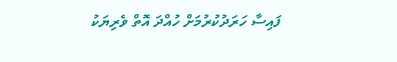ފައިސާ ހަރަދުކުރުމަށް ހުއްދަ އޮތް ވެރިޔަކު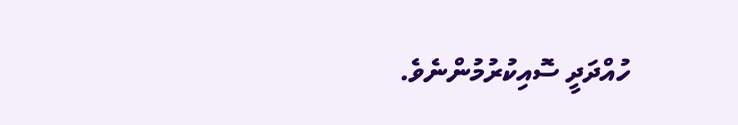ހުއްދަދީ ސޮއިކުރުމުންނެވެ.